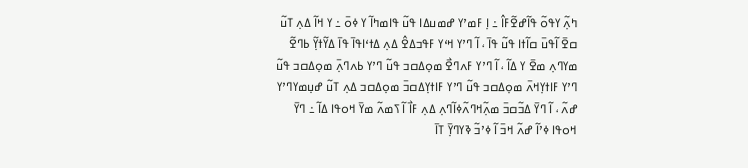ߤߍ߲߬ ߌߟߋ߬ ߟߊ߬ߝߐ߬ߓߊ߮ ߸ ߊ߲ ߓߘߴߌ ߝߘߎߡߊ ߟߎ߬ ߟߊߘߤߊ߬ ߌ ߦߋ߫ ߸ ߌ ߞߊ߬ ߡߍ߲ ߠߎ߬ ߛߐ߫ ߊ߬ߟߎ߫ ߛߊ߬ߙߊ ߟߎ߬ ߟߊ߫ ، ߊ߬ ߣߴߌ ߞߵߌ ߓߟߏߡߐ߮ ߡߍ߲ ߡߙߵߊߟߊ߫ ߟߊ߫ ߡߌ߬ߙߌ߲߬ ߕߣߐ߬ ߘߌߣߍ߲ ߘߐ߫ ߌ ߡߊ߬ ، ߊ߬ ߣߴߌ ߓߍߣߐ߯ ߘߋ߲ߡߛߏ ߟߎ߬ ߣߴߌ ߕߍߣߍ߲߫ ߘߋ߲ߡߛߏ ߟߎ߬ ߣߴߌ ߓߊߙߌ߲ߞߍ߫ ߘߋ߲ߡߛߏ ߟߎ߬ ߣߴߌ ߓߊߙߌ߲ߡߛߏ߫ ߘߋ߲ߡߛߏ ߡߍ߲ ߠߎ߬ ߝߎ߲ߘߌߣߴߌ ߝߍ߬ ، ߊ߬ ߣߌ߫ ߡߏ߬ߛߏ߫ ߘߍ߲߬ߞߣߍ߬ߦߊ߬ߣߍ߲ ߡߍ߲ ߓߊ߯ ߊ߬ ߖߘߍ߬ ߘߌ߫ ߞߋߟߊ ߡߊ߬ ߸ ߣߌ߫ ߞߋߟߊ ߦߴߊ߬ ߝߍ߬ ߞߏ߫ ߊ߬ ߦߴߏ߬ ߢߌߣߌ߲߫ ߠߊ߫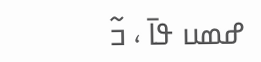ߝߘߎ ߟߊ߫ ، ߏ߬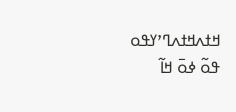ߞߙߍߞߙߍߣߴߌߟߋ ߟߋ߬ ߦߋ߫ ߞߊ߬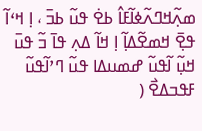ߘߍ߲߬ߞߣߍ߬ߦߊ߬ߓߊ߮ ߕߐ߭ ߟߎ߬ ߕߏ߫ ، ߊ߲ ߞߵߊ߬ ߟߐ߲߫ ߞߘߐ߬ߡߊ߲߬ ߊ߲ ߞߊ߬ ߡߍ߲ ߟߊ߫ ߏ߬ ߟߎ߫ ߞߎ߲߬ ߊ߬ߟߎ߬ ߝߘߎߡߊ ߟߎ߬ ߣߴߊ߬ߟߎ߬ ߓߟߏߡߐ߯ (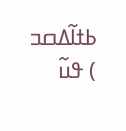ߕߙߊ߬ߡߛߏ ) ߟߎ߬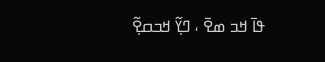ߟߊ߫ ߞߏ ߘߐ߫ ، ߣߌ߲߬ ߞߏߛߐ߲߬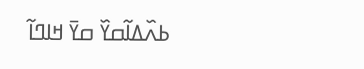ߕߍ߰ߡߊ߬ߛߌ߰ ߛߌ߫ ߞߊߣߊ߬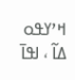ߞߴߌߟߋ ߡߊ߬ ، ߊߟߊ߫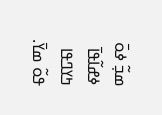ߘߏ߲߬ ߦߋ߫ ߦߝߊ߬ߟߊ߫ ߤߌߣߟߊ ߟߋ߬ ߘߌ߫.